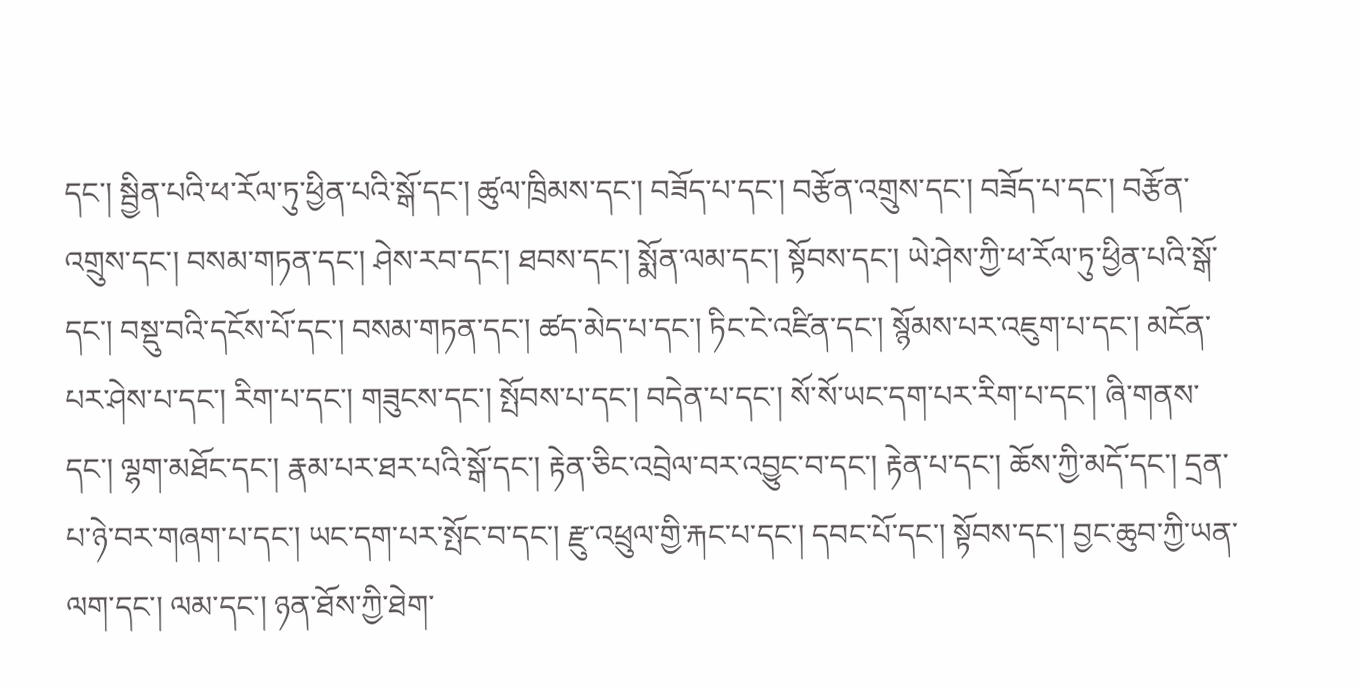དང་། སྦྱིན་པའི་ཕ་རོལ་ཏུ་ཕྱིན་པའི་སྒོ་དང་། ཚུལ་ཁྲིམས་དང་། བཟོད་པ་དང་། བརྩོན་འགྲུས་དང་། བཟོད་པ་དང་། བརྩོན་འགྲུས་དང་། བསམ་གཏན་དང་། ཤེས་རབ་དང་། ཐབས་དང་། སྨོན་ལམ་དང་། སྟོབས་དང་། ཡེ་ཤེས་ཀྱི་ཕ་རོལ་ཏུ་ཕྱིན་པའི་སྒོ་དང་། བསྡུ་བའི་དངོས་པོ་དང་། བསམ་གཏན་དང་། ཚད་མེད་པ་དང་། ཏིང་ངེ་འཛིན་དང་། སྙོམས་པར་འཇུག་པ་དང་། མངོན་པར་ཤེས་པ་དང་། རིག་པ་དང་། གཟུངས་དང་། སྤོབས་པ་དང་། བདེན་པ་དང་། སོ་སོ་ཡང་དག་པར་རིག་པ་དང་། ཞི་གནས་དང་། ལྷག་མཐོང་དང་། རྣམ་པར་ཐར་པའི་སྒོ་དང་། རྟེན་ཅིང་འབྲེལ་བར་འབྱུང་བ་དང་། རྟེན་པ་དང་། ཆོས་ཀྱི་མདོ་དང་། དྲན་པ་ཉེ་བར་གཞག་པ་དང་། ཡང་དག་པར་སྤོང་བ་དང་། རྫུ་འཕྲུལ་གྱི་རྐང་པ་དང་། དབང་པོ་དང་། སྟོབས་དང་། བྱང་ཆུབ་ཀྱི་ཡན་ལག་དང་། ལམ་དང་། ཉན་ཐོས་ཀྱི་ཐེག་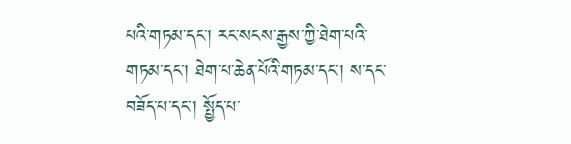པའི་གཏམ་དང་། རང་སངས་རྒྱས་ཀྱི་ཐེག་པའི་གཏམ་དང་། ཐེག་པ་ཆེན་པོའི་གཏམ་དང་། ས་དང་བཟོད་པ་དང་། སྤྱོད་པ་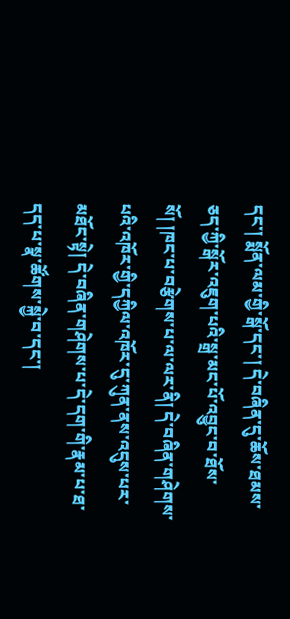དང་། སྨོན་ལམ་གྱི་སྒོ་དང་། དེ་བཞིན་དུ་ཆོས་ཐམས་ཅད་ཀྱི་སྒོར་འཇུག་པའི་སྒྲ་མང་པོ་འབྱུང་བ་ཐོས་སོ། །ཁང་པ་བརྩེགས་པ་ལ་ལར་ནི། དེ་བཞིན་གཤེགས་པའི་འཁོར་གྱི་དཀྱིལ་འཁོར་དུ་ཀུན་ནས་འདུས་པར་མཐོང་སྟེ། དེ་བཞིན་གཤེགས་པ་དེ་དག་གི་རྣམ་པ་ཐ་དད་པ་སྣ་ཚོགས་སྐྱེ་བ་དང་།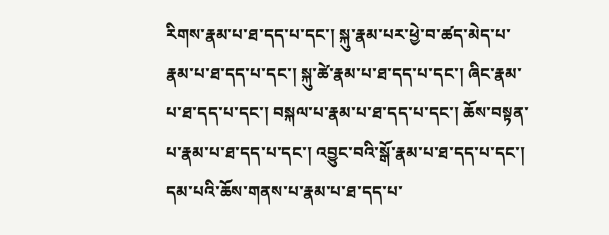རིགས་རྣམ་པ་ཐ་དད་པ་དང་། སྐུ་རྣམ་པར་ཕྱེ་བ་ཚད་མེད་པ་རྣམ་པ་ཐ་དད་པ་དང་། སྐུ་ཚེ་རྣམ་པ་ཐ་དད་པ་དང་། ཞིང་རྣམ་པ་ཐ་དད་པ་དང་། བསྐལ་པ་རྣམ་པ་ཐ་དད་པ་དང་། ཆོས་བསྟན་པ་རྣམ་པ་ཐ་དད་པ་དང་། འབྱུང་བའི་སྒོ་རྣམ་པ་ཐ་དད་པ་དང་། དམ་པའི་ཆོས་གནས་པ་རྣམ་པ་ཐ་དད་པ་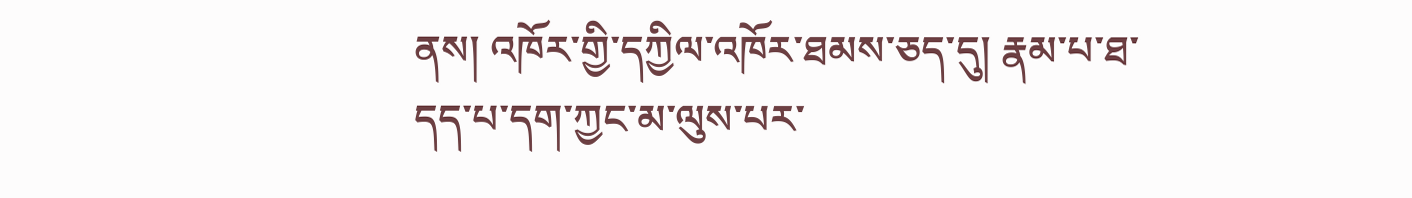ནས། འཁོར་གྱི་དཀྱིལ་འཁོར་ཐམས་ཅད་དུ། རྣམ་པ་ཐ་དད་པ་དག་ཀྱང་མ་ལུས་པར་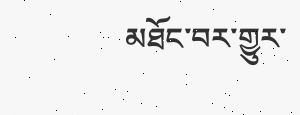མཐོང་བར་གྱུར་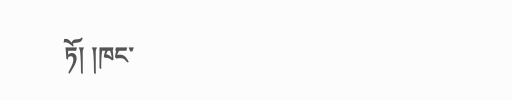ཏོ། །ཁང་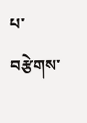པ་བརྩེགས་